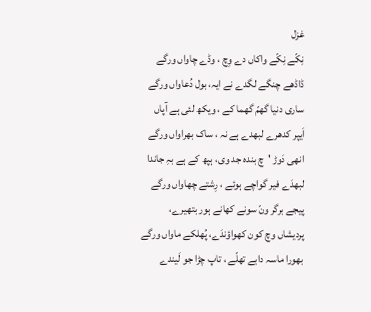غزل
نِکّے نِکّے واکاں دے وِچ ، وڈے چاواں ورگے
ڈاڈھے چنگے لگدے نے ایہ، بول دُعاواں ورگے
ساری دنیا گھمّ گھما کے ، ویکھ لئی ہے آپاں
اَیپر کدھرے لبھدے ہے نہ ، ساک بھراواں ورگے
انھی دَوڑ 'چ بندہ جد وی، ہپھ کے ہے بہِ جاندا
لبھدَے فیر گواچے ہوئے ، رِشتے چھاواں ورگے
پیجے برگر ونّ سونے کھانے ہور بتھیرے،
پردیشاں وچ کون کھواؤندَے، پُھلکے ماواں ورگے
بھورا ماسہ دابے تھلّے ، تاپ چڑا جو لَیندے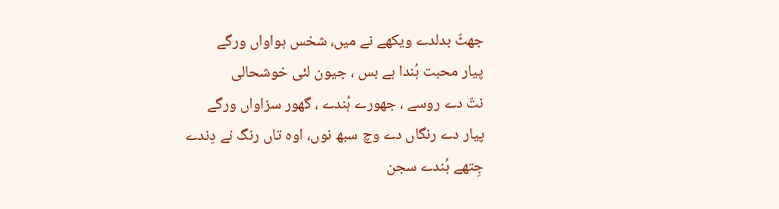جھٹّ بدلدے ویکھے نے میں، شخس ہواواں ورگے
پیار محبت ہُندا ہے بس ، جیون لئی خوشحالی
نتّ دے روسے ، جھورے ہُندے ، گھور سزاواں ورگے
پیار دے رنگاں دے وچ سبھ نوں، اوہ تاں رنگ نے دِندے
جِتھے ہُندے سجن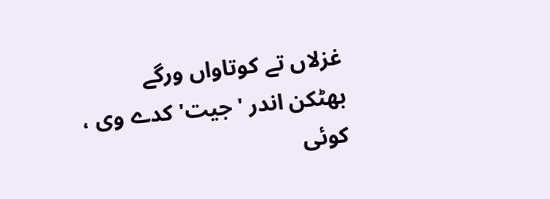غزلاں تے کوتاواں ورگے
بھٹکن اندر 'جیت' کدے وی ، کوئی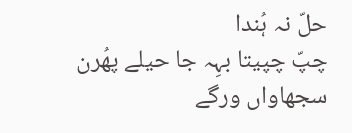حلّ نہ ہُندا
چپّ چپیتا بہِہ جا حیلے پھُرن سجھاواں ورگے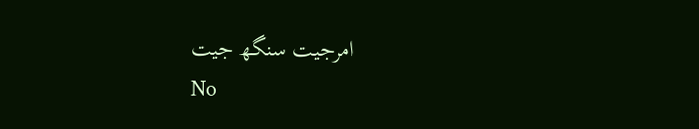امرجیت سنگھ جیت
No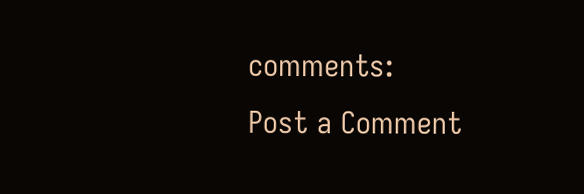comments:
Post a Comment